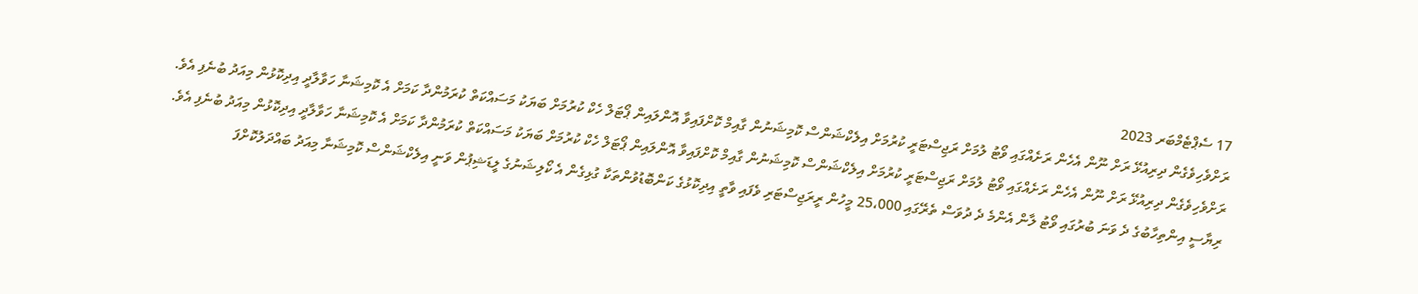17 ސެޕްޓެމްބަރ 2023
ރަށްވެހިވެގެން ދިރިއުޅޭ ރަށް ނޫން އެހެން ރަށެއްގައި ވޯޓު ލުމަށް ރަޖިސްޓަރީ ކުރުމަށް އިލެކްޝަންސް ކޮމިޝަނުން ގާއިމް ކޮށްފައިވާ އޮންލައިން ޕޯޓަލް ހެކް ކުރުމަށް ބަޔަކު މަސައްކަތް ކުރަމުންދާ ކަމަށް އެ ކޮމިޝަނާ ހަވާލާދީ އިދިކޮޅުން މިއަދު ބުނެފި އެވެ.
ރަށްވެހިވެގެން ދިރިއުޅޭ ރަށް ނޫން އެހެން ރަށެއްގައި ވޯޓު ލުމަށް ރަޖިސްޓަރީ ކުރުމަށް އިލެކްޝަންސް ކޮމިޝަނުން ގާއިމް ކޮށްފައިވާ އޮންލައިން ޕޯޓަލް ހެކް ކުރުމަށް ބަޔަކު މަސައްކަތް ކުރަމުންދާ ކަމަށް އެ ކޮމިޝަނާ ހަވާލާދީ އިދިކޮޅުން މިއަދު ބުނެފި އެވެ.
ރިޔާސީ އިންތިހާބުގެ ދެ ވަނަ ބުރުގައި ވޯޓު ލާން އެންމެ ދެ ދުވަސް ތެރޭގައި 25،000 މީހުން ރީރަޖިސްޓަރި ވެފައި ވާތީ އިދިކޮޅުގެ ކަންބޮޑުވުންތަކާ ގުޅިގެން އެ ކޯލިޝަނުގެ ލީޑަޝިޕުން ވަނީ އިލެކްޝަންސް ކޮމިޝަނާ މިއަދު ބައްދަލުކޮށްފަ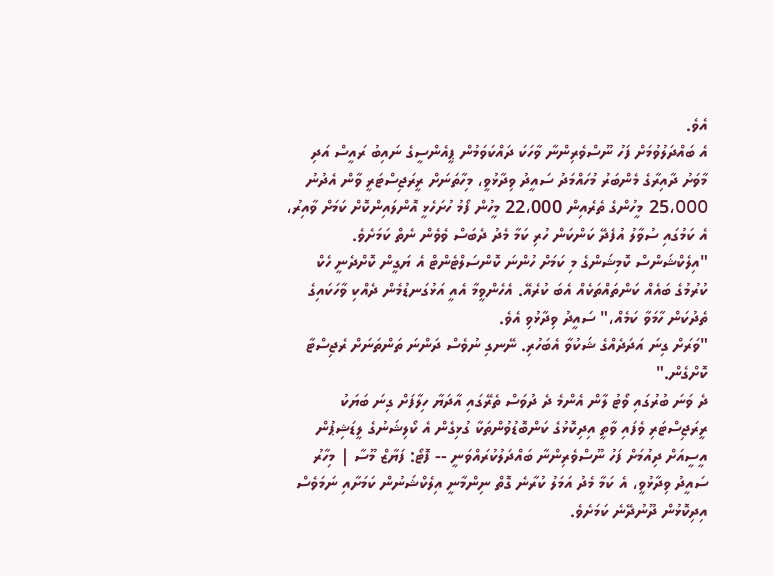އެވެ.
އެ ބައްދަލުވުމަށް ފަހު ނޫސްވެރިންނާ ވާހަކަ ދައްކަވަމުން ޕީއެންސީގެ ނައިބު ރައީސް އަދި މާވަށު ދާއިރާގެ މެންބަރު މުހައްމަދު ސައީދު ވިދާޅުވީ، މިހާތަނަށް ރީރަޖިސްޓަރީ ވާން އެދުނު 25،000 މީހުންގެ ތެރެއިން 22،000 މީހުން ފޯމު ހުށަހެޅީ އޮންލައިންކޮށް ކަމަށް ވާއިރު، އެ ކަމުގައި ސުވާލު އުފެދޭ ކަންކަން ހުރި ކަމާ މެދު ދެބަސް ވެވެން ނެތް ކަމަށެވެ.
"އިލެކްޝަންސް ކޮމިޝަންގެ މި ކަމަށް ހުންނަ ކޮންސަލްޓެންޓް އެ ޔަގީން ކޮށްދެނީ ހެކް ކުރުމުގެ ބައެއް ކަންތައްތަކެއް އެބަ ކުރެއޭ. އެހެންވީމާ އެއީ އަޅުގަނޑުމެން ދެއްކި ވާހަކައިގެ ތެދުކަން ހާމަވާ ކަމެއް،" ސައީދު ވިދާޅުވި އެވެ.
"ވަރަށް ގިނަ އަދަދެއްގެ ޝަކުވާ އެބަހުރި. ނޭނގި ނުވެސް ދަންނަ ތަންތަނަށް ރެޖިސްޓާ ކޮށްގެން."
ދެ ވަނަ ބުރުގައި ވޯޓު ލާން އެންމެ ދެ ދުވަސް ތެރޭގައި އާދަޔާ ހިލާފަށް ގިނަ ބަޔަކު ރީރަޖިސްޓަރި ވެފައި ވާތީ އިދިކޮޅުގެ ކަންބޮޑުވުންތަކާ ގުޅިގެން އެ ކޯލިޝަނުގެ ލީޑަޝިޕުން އީސީއަށް ދިއުމަށް ފަހު ނޫސްވެރިންނާ ބައްދަލުކުރައްވަނީ -- ފޮޓޯ: ފަޔާޒް މޫސާ | މިހާރު
ސައީދު ވިދާޅުވީ، އެ ކަމާ މެދު އަމަލު ކުރާނެ ގޮތް ނިންމާނީ އިލެކްޝަނުން ކަމަށާއި ނަމަވެސް އިދިކޮޅުން ދޫނުދޭނެ ކަމަށެވެ.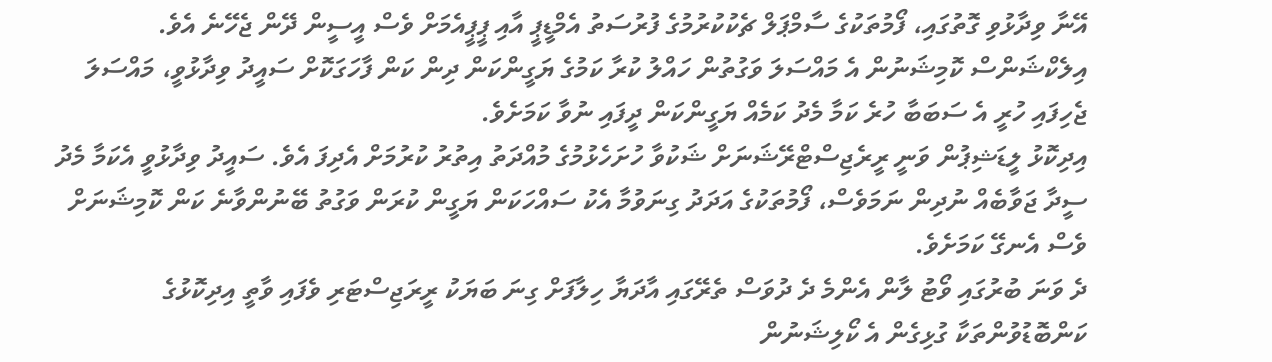އޭނާ ވިދާޅުވި ގޮތުގައި، ފޯމުތަކުގެ ސާމްޕަލް ޗެކުކުރުމުގެ ފުރުސަތު އެމްޑީޕީ އާއި ޕީޕީއެމަށް ވެސް އީސީން ދޭން ޖެހޭނެ އެވެ.
އިލެކްޝަންސް ކޮމިޝަނުން އެ މައްސަލަ ވަގުތުން ހައްލު ކުރާ ކަމުގެ ޔަގީންކަން ދިން ކަން ފާހަގަކޮށް ސައީދު ވިދާޅުވީ، މައްސަލަ ޖެހިފައި ހުރީ އެ ސަބަބާ ހުރެ ކަމާ މެދު ކަމެއް ޔަގީންކަން ދީފައި ނުވާ ކަމަށެވެ.
އިދިކޮޅު ލީޑަޝިޕުން ވަނީ ރީރެޖިސްޓްރޭޝަނަށް ޝަކުވާ ހުށަހެޅުމުގެ މުއްދަތު އިތުރު ކުރުމަށް އެދިފަ އެވެ. ސައީދު ވިދާޅުވީ އެކަމާ މެދު ސީދާ ޖަވާބެއް ނުދިން ނަމަވެސް، ފޯމުތަކުގެ އަދަދު ގިނަވުމާ އެކު ސައްހަކަން ޔަގީން ކުރަން ވަގުތު ބޭނުންވާނެ ކަން ކޮމިޝަނަށް ވެސް އެނގޭ ކަމަށެވެ.
ދެ ވަނަ ބުރުގައި ވޯޓު ލާން އެންމެ ދެ ދުވަސް ތެރޭގައި އާދަޔާ ހިލާފަށް ގިނަ ބަޔަކު ރީރަޖިސްޓަރި ވެފައި ވާތީ އިދިކޮޅުގެ ކަންބޮޑުވުންތަކާ ގުޅިގެން އެ ކޯލިޝަނުން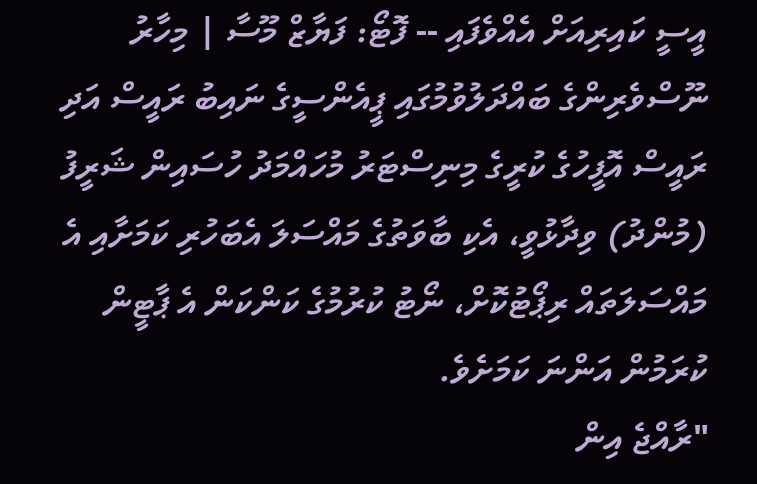އީސީ ކައިރިއަށް އެއްވެފައި -- ފޮޓޯ: ފަޔާޒް މޫސާ | މިހާރު
ނޫސްވެރިންގެ ބައްދަލުވުމުގައި ޕީއެންސީގެ ނައިބު ރައީސް އަދި ރައީސް އޮފީހުގެ ކުރީގެ މިނިސްޓަރު މުހައްމަދު ހުސައިން ޝަރީފު (މުންދު) ވިދާޅުވީ، އެކި ބާވަތުގެ މައްސަލަ އެބަހުރި ކަމަށާއި އެ މައްސަލަތައް ރިޕޯޓުކޮށް، ނޯޓު ކުރުމުގެ ކަންކަން އެ ޕާޓީން ކުރަމުން އަންނަ ކަމަށެވެ.
"ރާއްޖެ އިން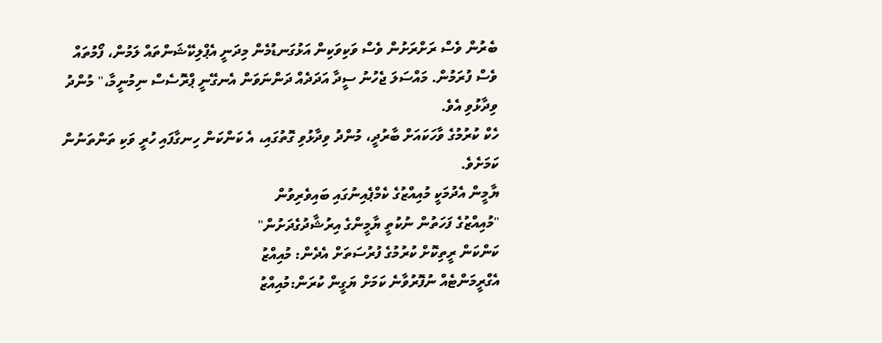ބެރުން ވެސް ރަށްރަށުން ވެސް ވަކިވަކިން އަޅުގަނޑުމެން މިދަނީ އެޕްލިކޭޝަންތައް ލަމުން، ފޯމުތައް ވެސް ފުރަމުން. މައްސަލަ ޖެހުނު ސީދާ އަދަދެއް ދަންނަވަން އެނގޭނީ ޕްރޮސެސް ނިމުނީމާ،" މުންދު ވިދާޅުވި އެވެ.
ހެކް ކުރުމުގެ ވާހަކައަށް ބާރުދީ، މުންދު ވިދާޅުވި ގޮތުގައި، އެ ކަންކަން ހިނގާފައި ހުރީ ވަކި ތަންތަނުން ކަމަށެވެ.
ޔާމީން އެދުމަކީ މުއިއްޒުގެ ކެމްޕެއިނުގައި ބައިވެރިވުން
"މުއިއްޒުގެ ފަހަތުން ނުކުތީ ޔާމީންގެ އިރުޝާދުގެދަށުން"
ކަންކަން ރީތިކޮށް ކުރުމުގެ ފުރުސަތަށް އެދެން: މުއިއްޒު
އެގްރީމަންޓެއް ނުފޮރުވާނެ ކަމަށް ޔަގީން ކުރަން:މުއިއްޒު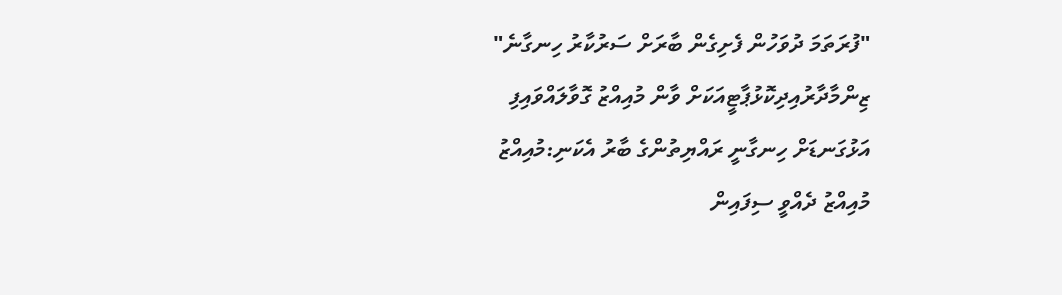"ފުރަތަމަ ދުވަހުން ފެށިގެން ބާރަށް ސަރުކާރު ހިނގާނެ"
ޒިންމާދާރުއިދިކޮޅުޕާޓީއަކަށް ވާން މުއިއްޒު ގޮވާލައްވައިފި
އަޅުގަނޑަށް ހިނގާނީ ރައްޔިތުންގެ ބާރު އެކަނި:މުއިއްޒު
މުއިއްޒު ދެއްވީ ސިފައިން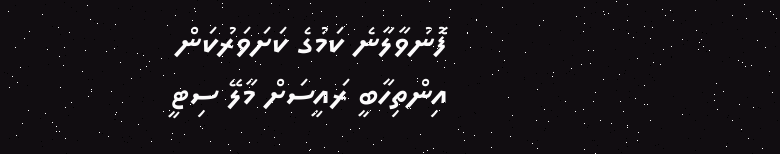ފޮނުވާލާނެ ކަމުގެ ކަށަވަރުކަން
އިންތިހާބީ ރައީސަށް މާލޭ ސިޓީ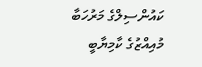ކައުންސިލްގެ މަރުހަބާ
މުއިއްޒުގެ ކާމިޔާބީ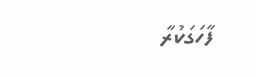ފާހަގަކުރާ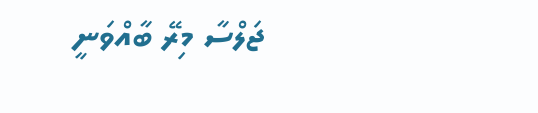ޖަލްސާ މިރޭ ބާއްވަނީ